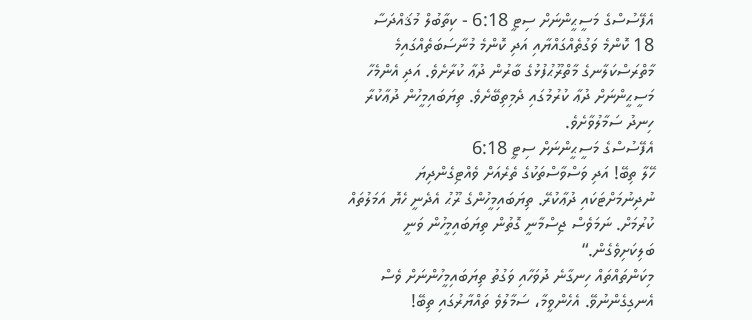އެފޭސުސްގެ މަސީޙީންނަށް ސިޓީ 6:18 - ކިތާބުލް މުޤައްދަސާ
18 ކޮންމެ ވަގުތެއްގައްޔާއި އަދި ކޮންމެ މުނާސަބަތެއްގައިމެ މާތްރަސްކަލާނގެ މާތްރޫޙުފުޅުގެ ބާރުން ދުޢާ ކުރާށެވެ. އަދި އެންމެހާ މަސީޙީންނަށް ދުޢާ ކުރުމުގައި ދެމިތިބޭށެވެ. ތިޔަބައިމީހުން ދުޢާކުރާ ހިނދު ސަމާލުވާށެވެ.
އެފޭސުސްގެ މަސީޙީންނަށް ސިޓީ 6:18
ހޭލާ ތިބޭ! އަދި ވަސްވާސްތަކުގެ ތެރެއަށް ވެއްޓިގެންދިޔަ ނުދިނުމަށްޓަކައި ދުޢާކުރޭ. ތިޔަބައިމީހުންގެ ރޫޙު އެދެނީ ހެޔޮ އަމަލުތައް ކުރުމަށް. ނަމަވެސް ޖިސްމާނީ ގޮތުން ތިޔަބައިމީހުން ވަނީ ބަލިކަށިވެގެން.“
މިކަންތައްތައް ހިނގާނެ ދުވަހާއި ވަގުތު ތިޔަބައިމީހުންނަށް ވެސް އެނގިގެންނުވޭ. އެހެންވީމާ، ސަމާލުވެ ތައްޔާރުގައި ތިބޭ!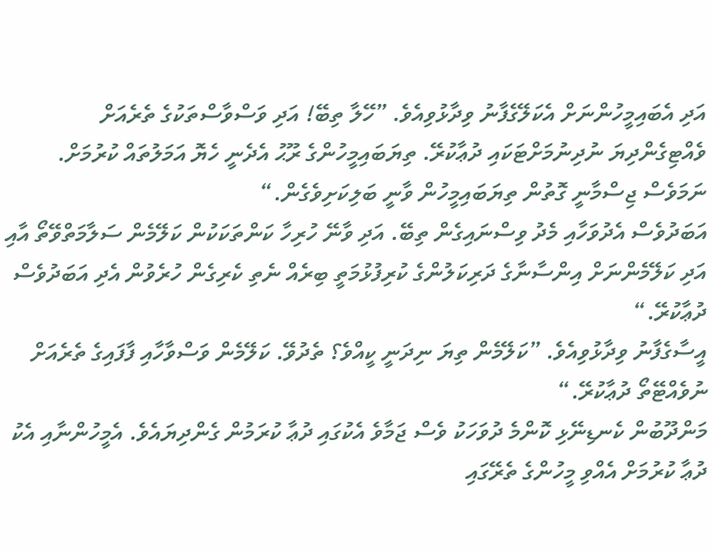އަދި އެބައިމީހުންނަށް އެކަލޭގެފާނު ވިދާޅުވިއެވެ. ”ހޭލާ ތިބޭ! އަދި ވަސްވާސްތަކުގެ ތެރެއަށް ވެއްޓިގެންދިޔަ ނުދިނުމަށްޓަކައި ދުޢާކުރޭ. ތިޔަބައިމީހުންގެ ރޫޙު އެދެނީ ހެޔޮ އަމަލުތައް ކުރުމަށް. ނަމަވެސް ޖިސްމާނީ ގޮތުން ތިޔަބައިމީހުން ވާނީ ބަލިކަށިވެގެން.“
އަބަދުވެސް އެދުވަހާއި މެދު ވިސްނައިގެން ތިބޭ. އަދި ވާނޭ ހުރިހާ ކަންތަކަކުން ކަލޭމެން ސަލާމަތްވޭތޯ އާއި އަދި ކަލޭމެންނަށް އިންސާނާގެ ދަރިކަލުންގެ ކުރިފުޅުމަތީ ބިރެއް ނެތި ކެރިގެން ހުރެވުން އެދި އަބަދުވެސް ދުޢާކުރޭ.“
އީސާގެފާނު ވިދާޅުވިއެވެ. ”ކަލޭމެން ތިޔަ ނިދަނީ ކީއްވެ؟ ތެދުވޭ. ކަލޭމެން ވަސްވާހާއި ފާފައިގެ ތެރެއަށް ނުވެއްޓޭތޯ ދުޢާކުރޭ.“
މަންދޫބުން ކެނޑިނޭޅި ކޮންމެ ދުވަހަކު ވެސް ޖަމާވެ އެކުގައި ދުޢާ ކުރަމުން ގެންދިޔައެވެ. އެމީހުންނާއި އެކު ދުޢާ ކުރުމަށް އެއްވި މީހުންގެ ތެރޭގައި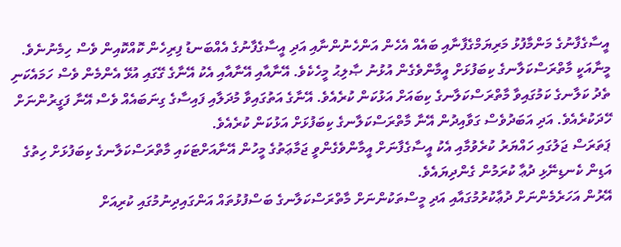އީސާގެފާނުގެ މަންމާފުޅު މަރިޔަމްގެފާނާއި ބައެއް އެހެން އަންހެނުންނާއި އަދި އީސާގެފާނުގެ އެއްބަނޑު ފިރިހެން ކޮއްކޮއިން ވެސް ހިމެނުނެވެ.
މީނާއަކީ މާތްރަސްކަލާނގެ ކިބަފުޅަށް އީމާންވެގެން އުޅުނު ޞާލިޙު މީހެކެވެ. އޭނާއާއި އޭނާއާއި އެކު އޭނާގެ ގޭގައި އުޅޭ އެންމެން ވެސް ހަމައެކަނި ތެދު ކަލާނގެ ކަމުގައިވާ މާތްރަސްކަލާނގެ ކިބައަށް އަޅުކަން ކުރެއެވެ. އޭނާގެ އަތުގައިވާ މުދަލާއި ފައިސާގެ ގިނަބައެއް ވެސް އޭނާ ފަގީރުންނަށް ހޭދަކުރެއެވެ. އަދި އަބަދުވެސް ގަވާއިދުން އޭނާ މާތްރަސްކަލާނގެ ކިބަފުޅަށް އަޅުކަން ކުރެއެވެ.
ޕަތަރަސް ޖަލުގައި ހައްޔަރު ކުރެވުމާއި އެކު އީސާގެފާނަށް އީމާންވެގެންވީ ޖަމާޢަތުގެ މީހުން އޭނާއަށްޓަކައި މާތްރަސްކަލާނގެ ކިބަފުޅަށް ހިތުގެ އަޑިން ކެނޑިނޭޅި ދުޢާ ކުރަމުން ގެންދިޔައެވެ.
އޭރުން އަހަރެމެންނަށް ދުޢާކުރުމުގައާއި އަދި މީސްތަކުންނަށް މާތްރަސްކަލާނގެ ބަސްފުޅުތައް އަންގައިދިނުމުގައި ކުރިއަށް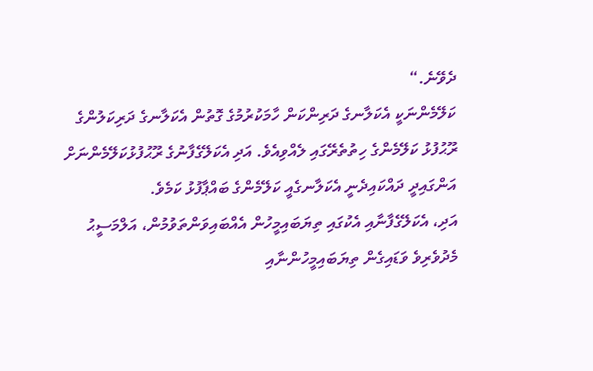ދެވޭނެ.“
ކަލޭމެންނަކީ އެކަލާނގެ ދަރިންކަން ހާމަކުރުމުގެ ގޮތުން އެކަލާނގެ ދަރިކަލުންގެ ރޫޙުފުޅު ކަލޭމެންގެ ހިތުތެރޭގައި ލެއްވިއެވެ. އަދި އެކަލޭގެފާނުގެ ރޫޙުފުޅުކަލޭމެންނަށް އަންގައިދީ ދައްކައިދެނީ އެކަލާނގެއީ ކަލޭމެންގެ ބައްޕާފުޅު ކަމެވެ.
އަދި، އެކަލޭގެފާނާއި އެކުގައި ތިޔަބައިމީހުން އެއްބައިވަންތަވުމުން، އަލްމަސީޙު މެދުވެރިވެ ވަޑައިގެން ތިޔަބައިމީހުންނާއި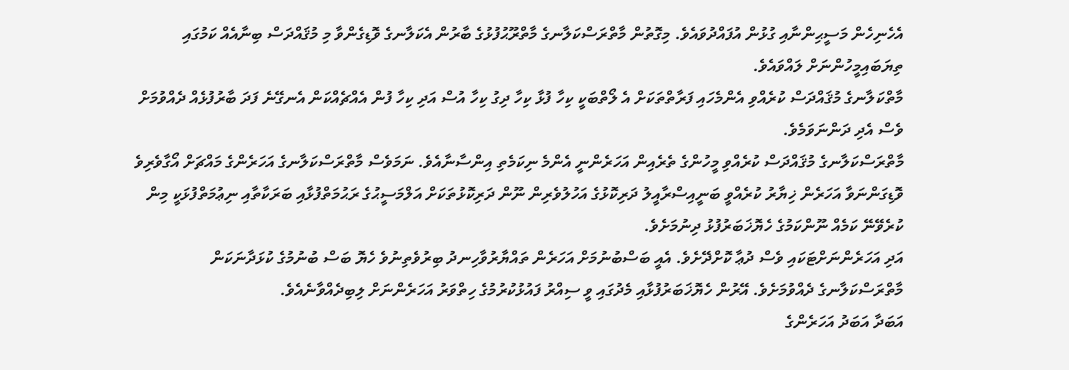އެހެނިހެން މަސީޙިންނާއި ގުޅުން އުފައްދުވައެވެ. މިގޮތުން މާތްރަސްކަލާނގެ މާތްރޫޙުފުޅުގެ ބާރުން އެކަލާނގެ ވޮޑިގެންވާ މި މުޤައްދަސް ބިނާއެއް ކަމުގައި ތިޔަބައިމީހުންނަށް ލައްވައެވެ.
މާތްކަލާނގެ މުޤައްދަސް ކުރެއްވި އެންމެހައި ފަރާތްތަކަށް އެ ލޯތްބަކީ ކިހާ ފުޅާ ކިހާ ދިގު ކިހާ އުސް އަދި ކިހާ ފުން އެއްޗެއްކަން އެނގޭނެ ފަދަ ބާރުފުޅެއް ދެއްވުމަށް ވެސް އެދި ދަންނަވަމެވެ.
މާތްރަސްކަލާނގެ މުޤައްދަސް ކުރެއްވި މީހުންގެ ތެރެއިން އަހަރެންނީ އެންމެ ނިކަމެތި އިންސާނާއެވެ. ނަމަވެސް މާތްރަސްކަލާނގެ އަހަރެންގެ މައްޗަށް އޯގާވެރިވެ ވޮޑިގަންނަވާ އަހަރެން ޚިޔާރު ކުރެއްވީ ބަނީއިސްރާއީލު ދަރިކޮޅުގެ އަހުލުވެރިން ނޫން ދަރިކޮޅުތަކަށް އަލްމަސީޙުގެ ރަޙުމަތްފުޅާއި ބަރަކާތާއި ނިޢުމަތްފުޅަކީ މިން ކުރެވޭނޭ ކަމެއް ނޫންކަމުގެ ހެޔޮޚަބަރުފުޅު ދިނުމަށެވެ.
އަދި އަހަރެންނަށްޓަކައި ވެސް ދުޢާ ކޮށްދޭށެވެ. އެއީ ބަސްބުނުމަށް އަހަރެން ތައްޔާރުވާހިނދު ބިރުވެތިނުވެ ހެޔޮ ބަސް ބުނުމުގެ ކުޅަދާނަކަން މާތްރަސްކަލާނގެ ދެއްވުމަށެވެ. އޭރުން ހެޔޮޚަބަރުފުޅާއި މެދުގައި ވީ ސިއްރު ފައުޅުކުރުމުގެ ހިތްވަރު އަހަރެންނަށް ލިބިދެއްވާނެއެވެ.
އަބަދާ އަބަދު އަހަރެންގެ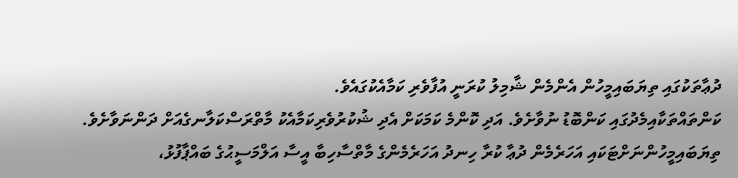ދުޢާތަކުގައި ތިޔަބައިމީހުން އެންމެން ޝާމިލު ކުރަނީ އުފާވެރި ކަމާއެކުގައެވެ.
ކަންތައްތަކާއިމެދުގައި ކަންބޮޑު ނުވާށެވެ. އަދި ކޮންމެ ކަމަކަށް އެދި ޝުކުރުވެރިކަމާއެކު މާތްރަސްކަލާނގެއަށް ދަންނަވާށެވެ.
ތިޔަބައިމީހުންނަށްޓަކައި އަހަރެމެން ދުޢާ ކުރާ ހިނދު އަހަރެމެންގެ މާތްސާހިބާ އީސާ އަލްމަސީޙުގެ ބައްޕާފުޅު،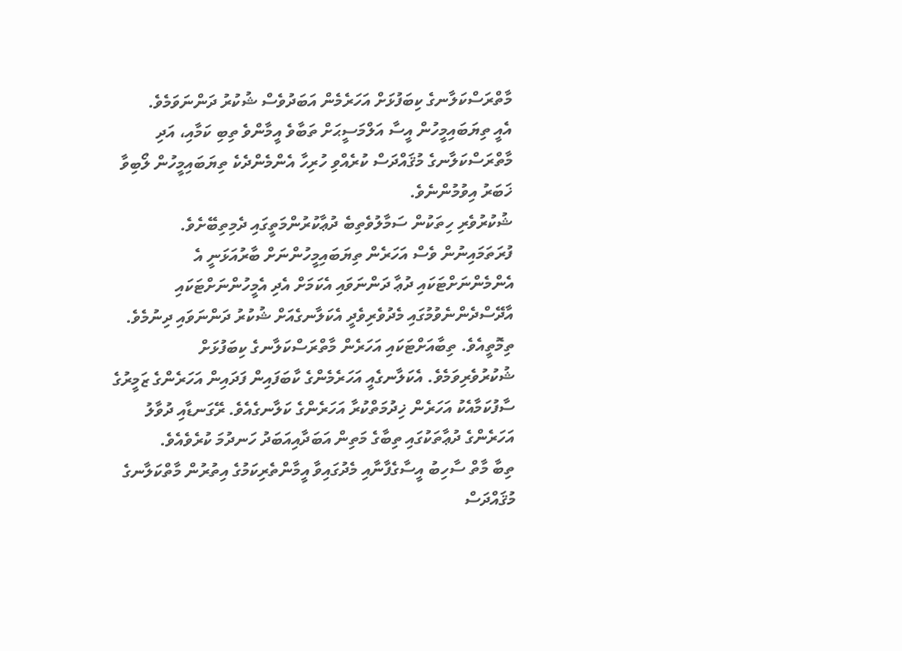މާތްރަސްކަލާނގެ ކިބަފުޅަށް އަހަރެމެން އަބަދުވެސް ޝުކުރު ދަންނަވަމެވެ.
އެއީ ތިޔަބައިމީހުން އީސާ އަލްމަސީޙަށް ތަބާވެ އީމާންވެ ތިބި ކަމާއި، އަދި މާތްރަސްކަލާނގެ މުޤައްދަސް ކުރެއްވި ހުރިހާ އެންމެންދެކެ ތިޔަބައިމީހުން ލޯބިވާ ޚަބަރު އިވުމުންނެވެ.
ޝުކުރުވެރި ހިތަކުން ސަމާލުވެތިބެ ދުޢާކުރުންމަތީގައި ދެމިތިބޭށެވެ.
ފުރަތަމައިނުން ވެސް އަހަރެން ތިޔަބައިމީހުންނަށް ބާރުއަޅަނީ އެ އެންމެންނަށްޓަކައި ދުޢާ ދަންނަވައި އެކަމަށް އެދި އެމީހުންނަށްޓަކައި އާދޭސްދެންނެވުމުގައި މެދުވެރިވެދީ އެކަލާނގެއަށް ޝުކުރު ދަންނަވައި ދިނުމެވެ.
ތިމޮތީއެވެ. ތިބާއަށްޓަކައި އަހަރެން މާތްރަސްކަލާނގެ ކިބަފުޅަށް ޝުކުރުވެރިވަމެވެ. އެކަލާނގެއީ އަހަރެމެންގެ ކާބަފައިން ފަދައިން އަހަރެންގެ ޒަމީރުގެ ސާފުކަމާއެކު އަހަރެން ޚިދުމަތްކުރާ އަހަރެންގެ ކަލާނގެއެވެ. ރޭގަނޑާއި ދުވާލު އަހަރެންގެ ދުޢާތަކުގައި ތިބާގެ މަތިން އަބަދާއިއަބަދު ހަނދުމަ ކުރެވެއެވެ.
ތިބާ މާތް ސާހިބު އީސާގެފާނާއި މެދުގައިވާ އީމާންތެރިކަމުގެ އިތުރުން މާތްކަލާނގެ މުޤައްދަސް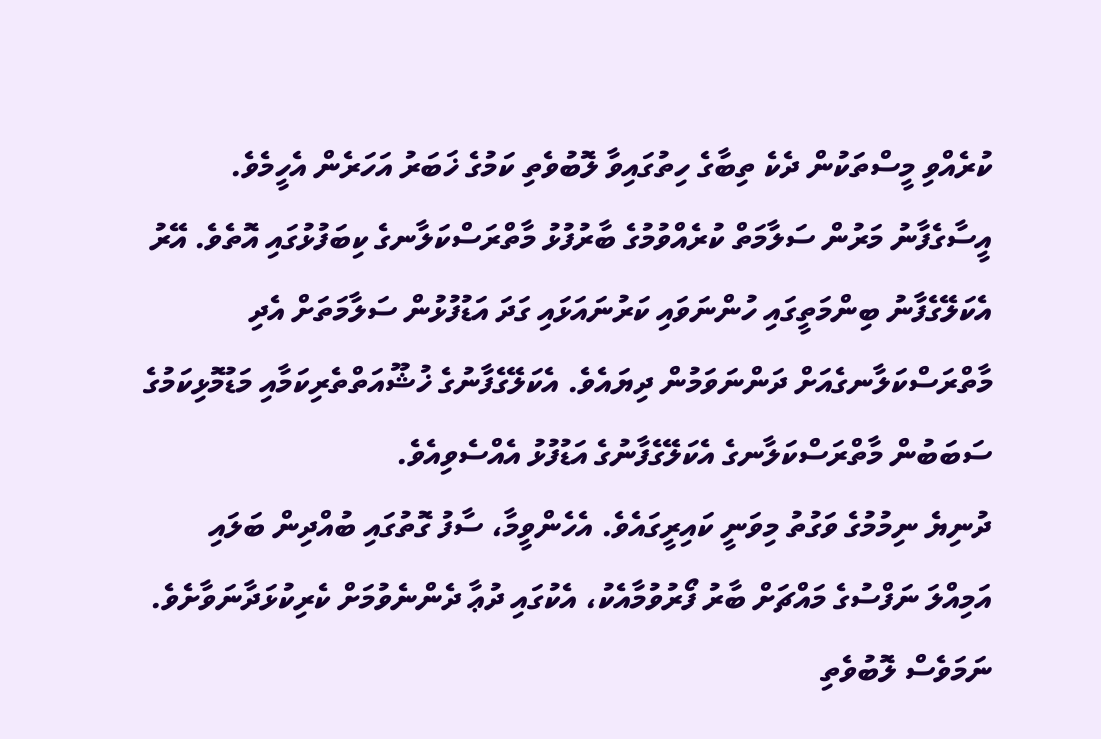ކުރެއްވި މީސްތަކުން ދެކެ ތިބާގެ ހިތުގައިވާ ލޮބުވެތި ކަމުގެ ޚަބަރު އަހަރެން އެހީމެވެ.
އީސާގެފާނު މަރުން ސަލާމަތް ކުރެއްވުމުގެ ބާރުފުޅު މާތްރަސްކަލާނގެ ކިބަފުޅުގައި އޮތެވެ. އޭރު އެކަލޭގެފާނު ބިންމަތީގައި ހުންނަވައި ކަރުނައަޅައި ގަދަ އަޑުފުޅުން ސަލާމަތަށް އެދި މާތްރަސްކަލާނގެއަށް ދަންނަވަމުން ދިޔައެވެ. އެކަލޭގެފާނުގެ ޚުޝޫއަތްތެރިކަމާއި މަޑުމޮޅިކަމުގެ ސަބަބުން މާތްރަސްކަލާނގެ އެކަލޭގެފާނުގެ އަޑުފުޅު އެއްސެވިއެވެ.
ދުނިޔެ ނިމުމުގެ ވަގުތު މިވަނީ ކައިރީގައެވެ. އެހެންވީމާ، ސާފު ގޮތުގައި ބުއްދިން ބަލައި އަމިއްލަ ނަފްސުގެ މައްޗަށް ބާރު ފޯރުވުމާއެކު، އެކުގައި ދުޢާ ދެންނެވުމަށް ކެރިކުޅަދާނަވާށެވެ.
ނަމަވެސް ލޮބުވެތި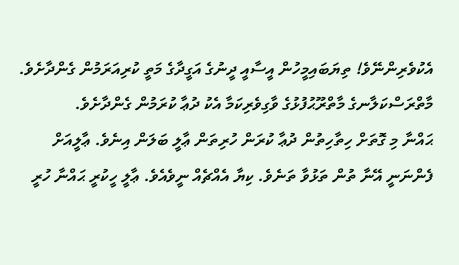އެކުވެރިންނޭވެ! ތިޔަބައިމީހުން އީސާއީ ދީނުގެ އަގީދާގެ މަތީ ކުރިއަރަމުން ގެންދާށެވެ. މާތްރަސްކަލާނގެ މާތްރޫޙުފުޅުގެ ވާގިވެރިކަމާ އެކު ދުޢާ ކުރަމުން ގެންދާށެވެ.
ޙައްނާ މި ގޮތަށް ހިތާހިތުން ދުޢާ ކުރަން ހުރިތަން ޢާލީ ބަލަން އިނެވެ. ޢާލީއަށް ފެންނަނީ އޭނާ ތުން ތަޅުވާ ތަނެވެ. ކިޔާ އެއްޗެއް ނީވެއެވެ. ޢާލީ ހީކުރީ ޙައްނާ ހުރީ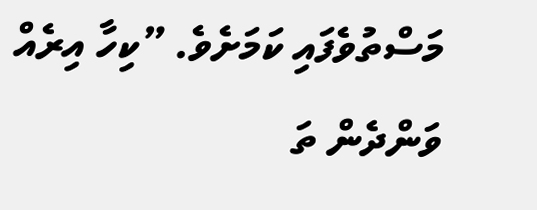މަސްތުވެފައި ކަމަށެވެ. ”ކިހާ އިރެއް ވަންދެން ތަ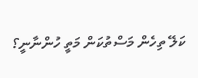ކަލޭ ތިހެން މަސްތުކަން މަތީ ހުންނާނީ؟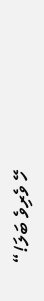ހޭ ވެރިވެ ބަލަ!“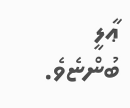ޢާލީ ބުންޏެވެ.